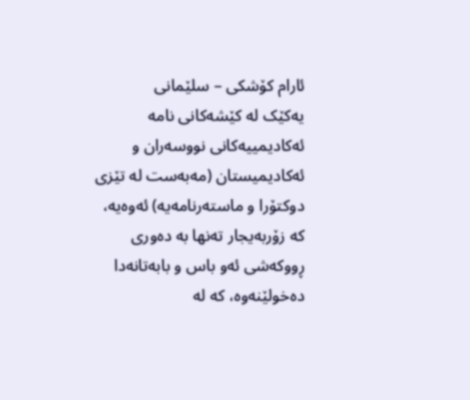ئارام كۆشكی – سلێمانی
یەکێک لە کێشەکانی نامە ئەکادیمییەکانی نووسەران و ئەکادیمیستان (مەبەست لە تێزی دوکتۆرا و ماستەرنامەیە) ئەوەیە، کە زۆربەیجار تەنها بە دەوری ڕووکەشی ئەو باس و بابەتانەدا دەخولێنەوە، کە لە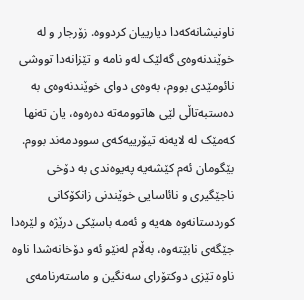ناونیشانەکەدا دیارییان کردووە. زۆرجار و لە خوێندنەوەی گەلێک لەو نامە و تێزانەدا تووشی نائومێدی بووم، بەوەی دوای خوێندنەوەی بە دەستبەتاڵی لێی هاتوومەتە دەرەوە، یان تەنها کەمێک لە لایەنە تیۆرییەکەی سوودمەند بووم.
بێگومان ئەم کێشەیە پەیوەندی بە دۆخی ناجێگیری و نائاسایی خوێندنی زانکۆکانی کوردستانەوە هەیە و ئەمە باسێکی درێژە و لێرەدا جێگەی نابێتەوە، بەڵام لەنێو ئەو دۆخانەشدا ناوە ناوە تێزی دوکتۆرای سەنگین و ماستەرنامەی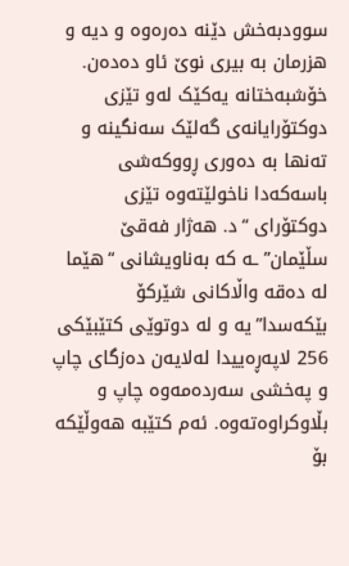سوودبەخش دێنە دەرەوە و دیە و هزرمان بە بیری نوێ ئاو دەدەن. خۆشبەختانە یەکێک لەو تێزی دوکتۆرایانەی گەلێک سەنگینە و تەنها بە دەوری ڕووکەشی باسەکەدا ناخولێتەوە تێزی دوکتۆرای “د. هەژار فەقێ سڵێمان”ـە کە بەناویشانی “هێما لە دەقە واڵاکانی شێرکۆ بێکەسدا”یە و لە دوتوێی کتێبێکی 256 لاپەڕەییدا لەلایەن دەزگای چاپ و پەخشی سەردەمەوە چاپ و بڵاوکراوەتەوە. ئەم کتێبە هەوڵێکە بۆ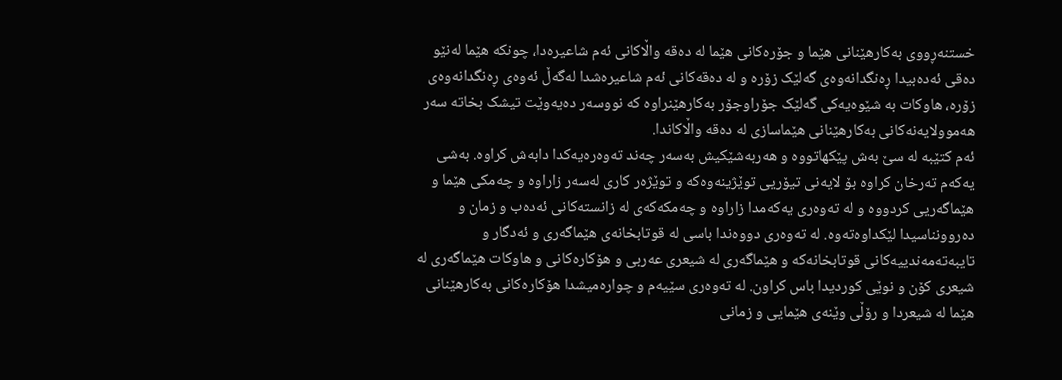خستنەڕووی بەکارهێنانی هێما و جۆرەکانی هێما لە دەقە واڵاکانی ئەم شاعیرەدا، چونکە هێما لەنێو دەقی ئەدەبیدا ڕەنگدانەوەی گەلێک زۆرە و لە دەقەکانی ئەم شاعیرەشدا لەگەڵ ئەوەی ڕەنگدانەوەی زۆرە، هاوکات بە شێوەیەکی گەلێک جۆراوجۆر بەکارهێنراوە کە نووسەر دەیەوێت تیشک بخاتە سەر هەموولایەنەکانی بەکارهێنانی هێماسازی لە دەقە واڵاکاندا.
ئەم کتێبە لە سێ بەش پێکهاتووە و هەربەشێکیش بەسەر چەند تەوەرەیەکدا دابەش کراوە. بەشی یەکەم تەرخان کراوە بۆ لایەنی تیۆریی توێژینەوەکە و توێژەر کاری لەسەر زاراوە و چەمکی هێما و هێماگەریی کردووە و لە تەوەری یەکەمدا زاراوە و چەمکەکەی لە زانستەکانی ئەدەب و زمان و دەروونناسیدا لێکداوەتەوە. لە تەوەری دووەندا باسی لە قوتابخانەی هێماگەری و ئەدگار و تایبەتەمەندییەکانی قوتابخانەکە و هێماگەری لە شیعری عەربی و هۆکارەکانی و هاوکات هێماگەری لە شیعری کۆن و نوێی کوردیدا باس کراون. لە تەوەری سێیەم و چوارەمیشدا هۆکارەکانی بەکارهێنانی هێما لە شیعردا و رۆڵی وێنەی هێمایی و زمانی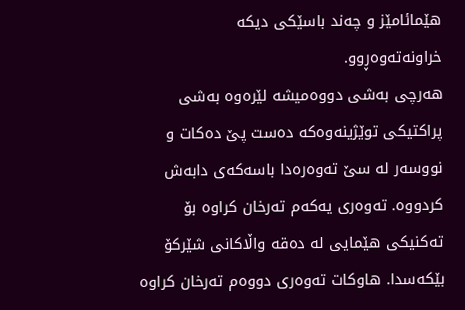هێمائامێز و چەند باسێکی دیکە خراونەتەوەڕوو.
هەرچی بەشی دووەمیشە لێرەوە بەشی پراکتیکی توێژینەوەکە دەست پێ دەکات و نووسەر لە سێ تەوەرەدا باسەکەی دابەش کردووە. تەوەری یەکەم تەرخان کراوە بۆ تەکنیکی هێمایی لە دەقە واڵاکانی شێرکۆ بێکەسدا. هاوکات تەوەری دووەم تەرخان کراوە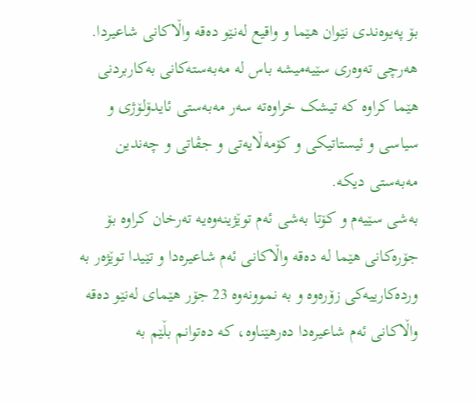بۆ پەیوەندی نێوان هێما و واقیع لەنێو دەقە واڵاکانی شاعیردا. هەرچی تەوەری سێیەمیشە باس لە مەبەستەکانی بەکاربردنی هێما کراوە کە تیشک خراوەتە سەر مەبەستی ئایدۆلۆژی و سیاسی و ئیستاتیکی و کۆمەڵایەتی و جڤاتی و چەندین مەبەستی دیکە.
بەشی سێیەم و کۆتا بەشی ئەم توێژینەوەیە تەرخان کراوە بۆ جۆرەکانی هێما لە دەقە واڵاکانی ئەم شاعیرەدا و تێیدا توێژەر بە وردەکارییەکی زۆرەوە و بە نموونەوە 23 جۆر هێمای لەنێو دەقە واڵاکانی ئەم شاعیرەدا دەرهێناوە، کە دەتوانم بڵێم بە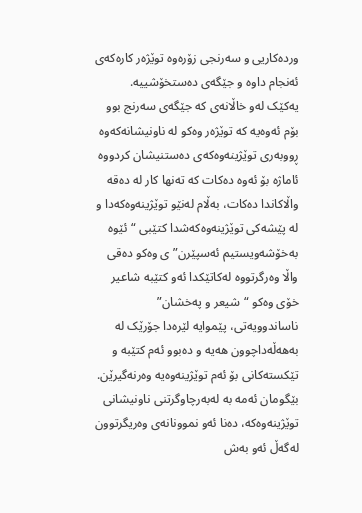وردەکاریی و سەرنجی زۆرەوە توێژەر کارەکەی ئەنجام داوە و جێگەی دەستخۆشییە.
یەکێک لەو خاڵانەی کە جێگەی سەرنج بوو بۆم ئەوەیە کە توێژەر وەکو لە ناونیشانەکەوە ڕووبەری توێژینەوەکەی دەستنیشان کردووە ئاماژە بۆ ئەوە دەکات کە تەنها کار لە دەقە واڵاکاندا دەکات، بەڵام لەنێو توێژینەوەکەدا و لە پێشەکی توێژینەوەکەشدا کتێبی “ئێوە بەخۆشەویستیم ئەسپێرن”ی وەکو دەقی واڵا وەرگرتووە لەکاتێکدا ئەو کتێبە شاعیر خۆی وەکو “شیعر و پەخشان” ناساندوویەتی، پێموایە لێرەدا جۆرێک لە بەهەڵەداچوون هەیە و دەبوو ئەم کتێبە و تێکستەکانی بۆ ئەم توێژینەوەیە وەرنەگیرێن. بێگومان ئەمە بە لەبەرچاوگرتنی ناونیشانی توێژینەوەکە، دەنا ئەو نموونانەی وەریگرتوون لەگەڵ ئەو بەش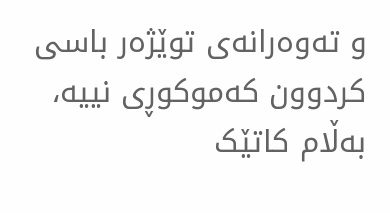و تەوەرانەی توێژەر باسی کردوون کەموکوڕی نییە، بەڵام کاتێک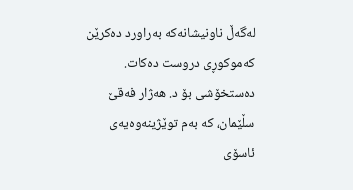لەگەڵ ناونیشانەکە بەراورد دەکرێن کەموکوڕی دروست دەکات.
دەستخۆشی بۆ د. هەژار فەقێ سڵێمان، کە بەم توێژینەوەیەی ئاسۆی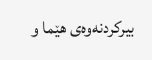بیرکردنەوەی هێما و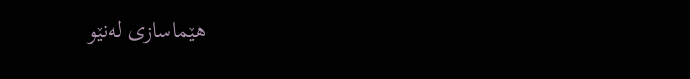هێماسازی لەنێو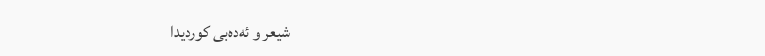شیعر و ئەدەبی کوردیدا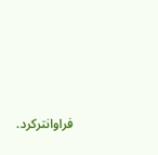فراوانترکرد.